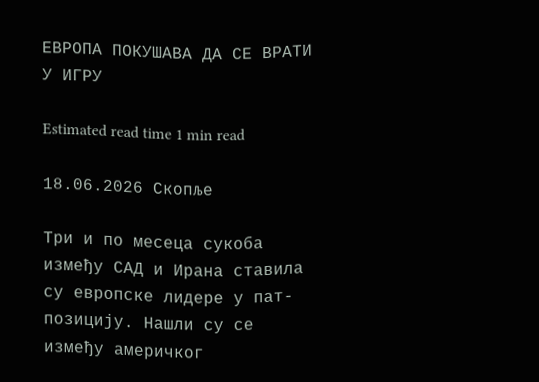ЕВРОПА ПОКУШАВА ДА СЕ ВРАТИ У ИГРУ

Estimated read time 1 min read

18.06.2026 Скопље

Три и по месеца сукоба између САД и Ирана ставила су европске лидере у пат-позицију. Нашли су се између америчког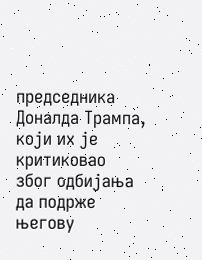председника Доналда Трампа, који их је критиковао због одбијања да подрже његову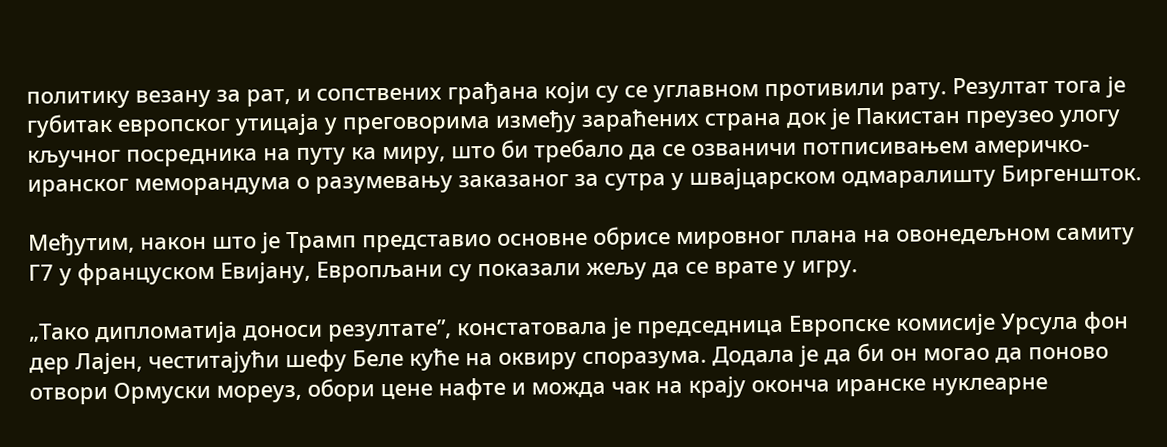политику везану за рат, и сопствених грађана који су се углавном противили рату. Резултат тога је губитак европског утицаја у преговорима између зараћених страна док је Пакистан преузео улогу кључног посредника на путу ка миру, што би требало да се озваничи потписивањем америчко-иранског меморандума о разумевању заказаног за сутра у швајцарском одмаралишту Биргеншток.

Међутим, након што је Трамп представио основне обрисе мировног плана на овонедељном самиту Г7 у француском Евијану, Европљани су показали жељу да се врате у игру.

„Тако дипломатија доноси резултате”, констатовала је председница Европске комисије Урсула фон дер Лајен, честитајући шефу Беле куће на оквиру споразума. Додала је да би он могао да поново отвори Ормуски мореуз, обори цене нафте и можда чак на крају оконча иранске нуклеарне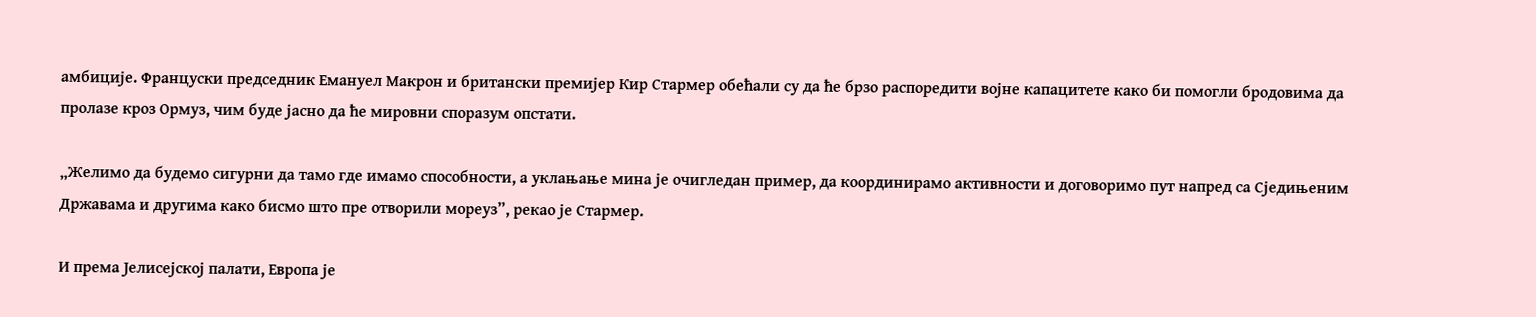амбиције. Француски председник Емануел Макрон и британски премијер Кир Стармер обећали су да ће брзо распоредити војне капацитете како би помогли бродовима да пролазе кроз Ормуз, чим буде јасно да ће мировни споразум опстати.

„Желимо да будемо сигурни да тамо где имамо способности, а уклањање мина је очигледан пример, да координирамо активности и договоримо пут напред са Сједињеним Државама и другима како бисмо што пре отворили мореуз”, рекао је Стармер.

И према Јелисејској палати, Европа је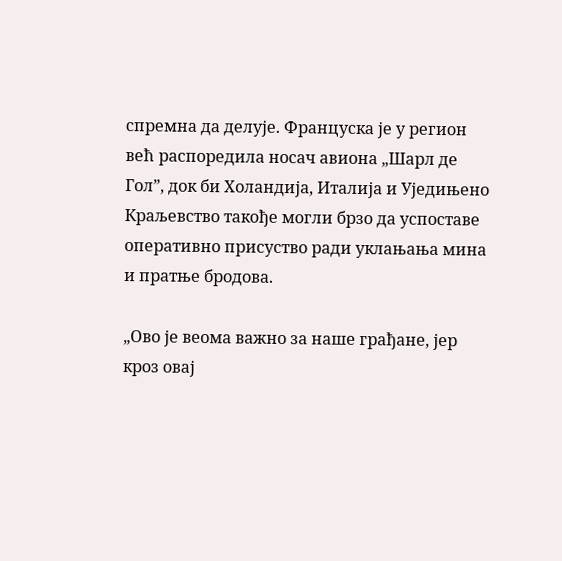спремна да делује. Француска је у регион већ распоредила носач авиона „Шарл де Гол”, док би Холандија, Италија и Уједињено Краљевство такође могли брзо да успоставе оперативно присуство ради уклањања мина и пратње бродова.

„Ово је веома важно за наше грађане, јер кроз овај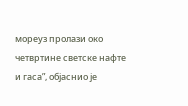мореуз пролази око четвртине светске нафте и гаса”, објаснио је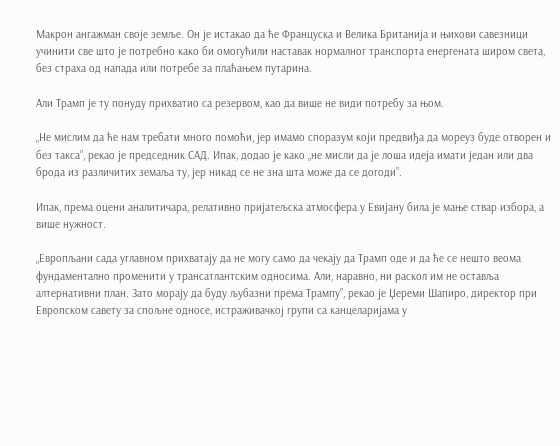Макрон ангажман своје земље. Он је истакао да ће Француска и Велика Британија и њихови савезници учинити све што је потребно како би омогућили наставак нормалног транспорта енергената широм света, без страха од напада или потребе за плаћањем путарина.

Али Трамп је ту понуду прихватио са резервом, као да више не види потребу за њом.

„Не мислим да ће нам требати много помоћи, јер имамо споразум који предвиђа да мореуз буде отворен и без такса”, рекао је председник САД. Ипак, додао је како „не мисли да је лоша идеја имати један или два брода из различитих земаља ту, јер никад се не зна шта може да се догоди”.

Ипак, према оцени аналитичара, релативно пријатељска атмосфера у Евијану била је мање ствар избора, а више нужност.

„Европљани сада углавном прихватају да не могу само да чекају да Трамп оде и да ће се нешто веома фундаментално променити у трансатлантским односима. Али, наравно, ни раскол им не оставља алтернативни план. Зато морају да буду љубазни према Трампу”, рекао је Џереми Шапиро, директор при Европском савету за спољне односе, истраживачкој групи са канцеларијама у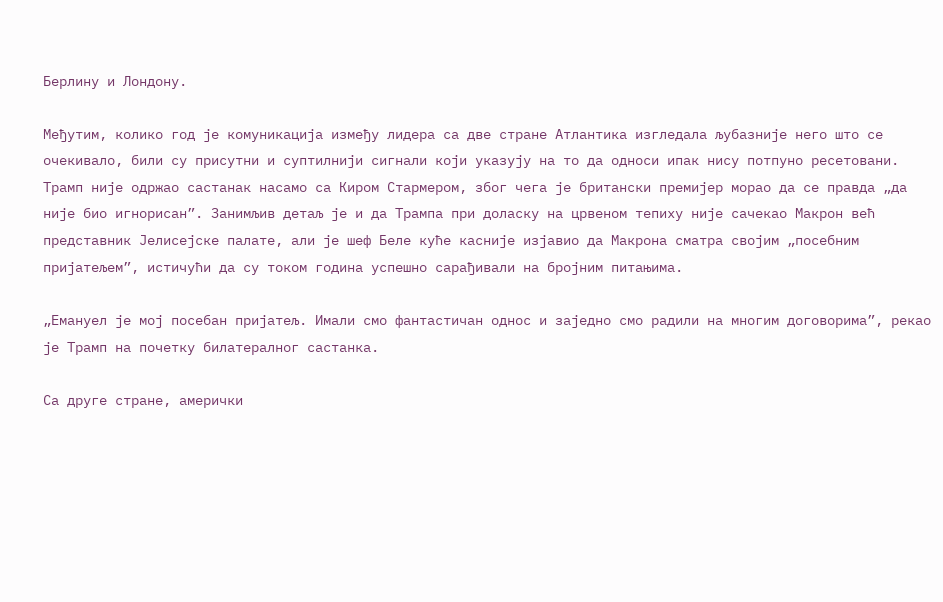Берлину и Лондону.

Међутим, колико год је комуникација између лидера са две стране Атлантика изгледала љубазније него што се очекивало, били су присутни и суптилнији сигнали који указују на то да односи ипак нису потпуно ресетовани. Трамп није одржао састанак насамо са Киром Стармером, због чега је британски премијер морао да се правда „да није био игнорисан”. Занимљив детаљ је и да Трампа при доласку на црвеном тепиху није сачекао Mакрон већ представник Јелисејске палате, али је шеф Беле куће касније изјавио да Макрона сматра својим „посебним пријатељем”, истичући да су током година успешно сарађивали на бројним питањима.

„Емануел је мој посебан пријатељ. Имали смо фантастичан однос и заједно смо радили на многим договорима”, рекао је Трамп на почетку билатералног састанка.

Са друге стране, амерички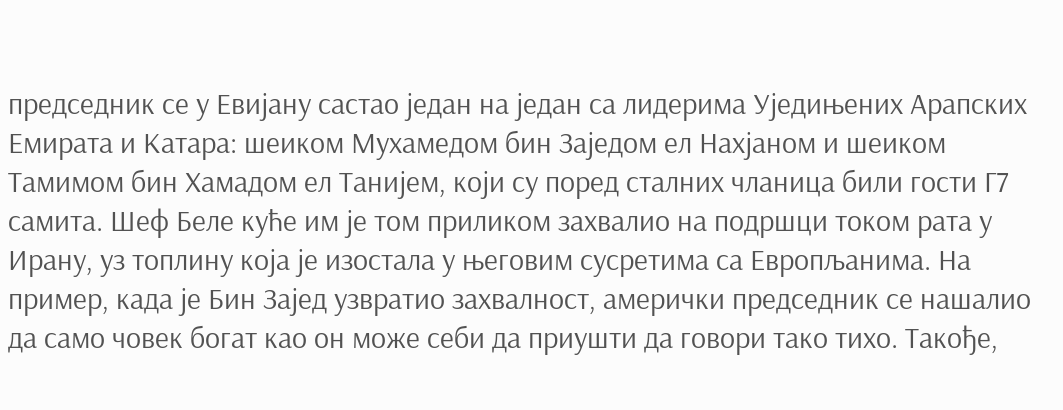председник се у Евијану састао један на један са лидерима Уједињених Арапских Емирата и Катара: шеиком Мухамедом бин Заједом ел Нахјаном и шеиком Тамимом бин Хамадом ел Танијем, који су поред сталних чланица били гости Г7 самита. Шеф Беле куће им је том приликом захвалио на подршци током рата у Ирану, уз топлину која је изостала у његовим сусретима са Европљанима. На пример, када је Бин Зајед узвратио захвалност, амерички председник се нашалио да само човек богат као он може себи да приушти да говори тако тихо. Такође,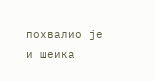похвалио је и шеика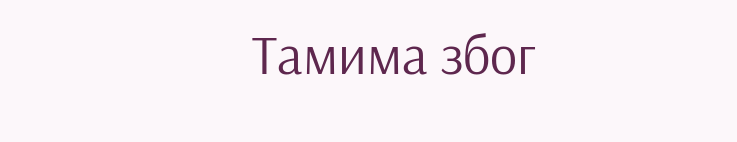Тамима због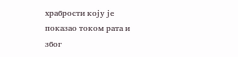храбрости коју је показао током рата и због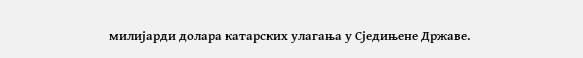милијарди долара катарских улагања у Сједињене Државе.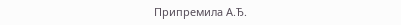Припремила А.Ђ.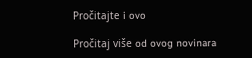Pročitajte i ovo

Pročitaj više od ovog novinara